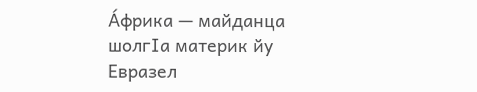А́фрика — майданца шолгӀа материк йу Евразел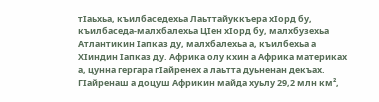тӀаьхьа, къилбаседехьа Лаьттайуккъера хӀорд бу, къилбаседа-малхбалехьа ЦӀен хӀорд бу, малхбузехьа Атлантикин Ӏапказ ду, малхбалехьа а, къилбехьа а ХӀиндин Ӏапказ ду. Африка олу кхин а Африка материках а, цунна гергара гӀайренех а лаьтта дуьненан декъах. ГӀайренаш а доцуш Африкин майда хуьлу 29,2 млн км²,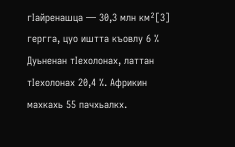гӀайренашца — 30,3 млн км²[3] гергга, цуо иштта къовлу 6 % Дуьненан тӀехолонах, латтан тӀехолонах 20,4 %. Африкин махкахь 55 пачхьалкх.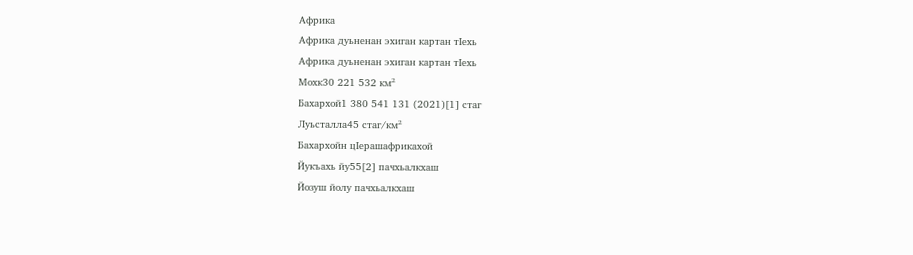Африка
Африка дуьненан эхиган картан тӀехь
Африка дуьненан эхиган картан тӀехь
Мохк30 221 532 км²
Бахархой1 380 541 131 (2021)[1] стаг
Луьсталла45 стаг/км²
Бахархойн цӀерашафрикахой
Йукъахь йу55[2] пачхьалкхаш
Йозуш йолу пачхьалкхаш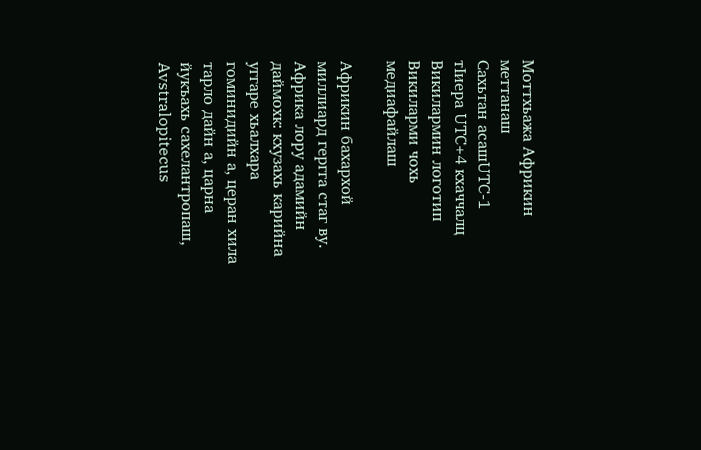Моттхьажа Африкин меттанаш
Сахьтан асашUTC-1 тӀиера UTC+4 кхаччалц
Викилармин логотип Викиларми чохь медиафайлаш

Африкин бахархой миллиард гергга стаг ву. Африка лору адамийн даймохк: кхузахь карийна уггаре хьалхара гоминидийн а, церан хила тарло дайн а, царна йукъахь сахелантропаш, Avstralopitecus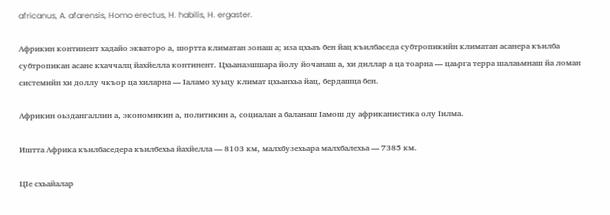africanus, A. afarensis, Homo erectus, H. habilis, H. ergaster.

Африкин континент хадайо экваторо а, шортта климатан зонаш а; иза цхьаъ бен йац къилбаседа субтропикийн климатан асанера къилба субтропикан асане кхаччалц йахйелла континент. Цхьанаэшшара йолу йочанаш а, хи диллар а ца тоарна — цаьрга терра шалаьмнаш йа ломан системийн хи доллу чкъор ца хиларна — Ӏаламо хуьцу климат цхьанхьа йац, бердашца бен.

Африкин оьздангаллин а, экономикин а, политикин а, социалан а баланаш Ӏамош ду африканистика олу Ӏилма.

Иштта Африка къилбаседера къилбехьа йахйелла — 8103 км, малхбузехьара малхбалехьа — 7385 км.

ЦӀе схьайалар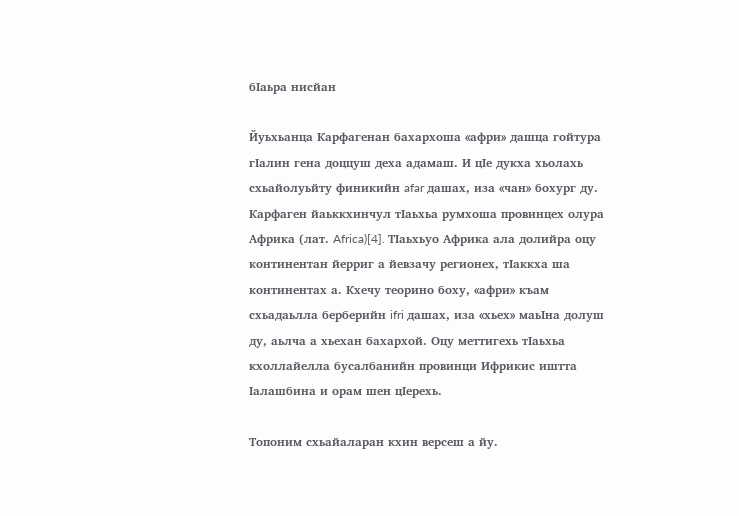бӀаьра нисйан

Йуьхьанца Карфагенан бахархоша «афри» дашца гойтура гӀалин гена доццуш деха адамаш. И цӀе дукха хьолахь схьайолуьйту финикийн afar дашах, иза «чан» бохург ду. Карфаген йаьккхинчул тӀаьхьа румхоша провинцех олура Африка (лат. Africa)[4]. ТӀаьхьуо Африка ала долийра оцу континентан йерриг а йевзачу регионех, тӀаккха ша континентах а. Кхечу теорино боху, «афри» къам схьадаьлла берберийн ifri дашах, иза «хьех» маьӀна долуш ду, аьлча а хьехан бахархой. Оцу меттигехь тӀаьхьа кхоллайелла бусалбанийн провинци Ифрикис иштта Ӏалашбина и орам шен цӀерехь.

Топоним схьайаларан кхин версеш а йу.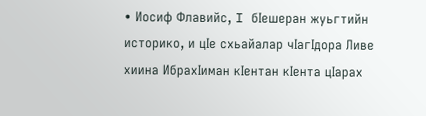• Иосиф Флавийс, I бӀешеран жуьгтийн историко, и цӀе схьайалар чӀагӀдора Ливе хиина ИбрахӀиман кӀентан кӀента цӀарах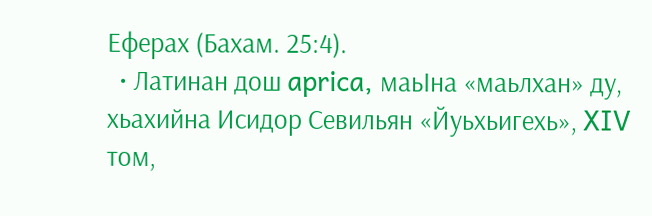Еферах (Бахам. 25:4).
  • Латинан дош aprica, маьӀна «маьлхан» ду, хьахийна Исидор Севильян «Йуьхьигехь», XIV том,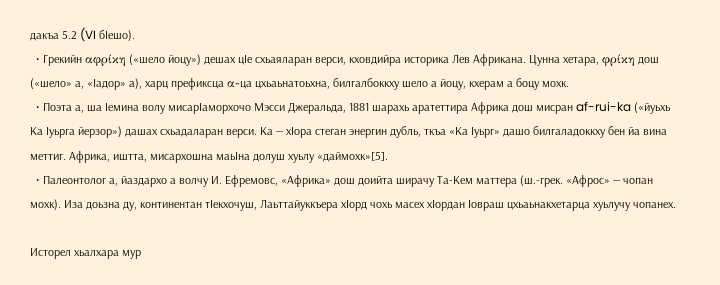дакъа 5.2 (VI бӀешо).
  • Грекийн αφρίκη («шело йоцу») дешах цӀе схьаяларан верси, кховдийра историка Лев Африкана. Цунна хетара, φρίκη дош («шело» а, «Ӏадор» а), харц префиксца α-ца цхьаьнатоьхна, билгалбоккху шело а йоцу, кхерам а боцу мохк.
  • Поэта а, ша Ӏемина волу мисарӀаморхочо Мэсси Джеральда, 1881 шарахь аратеттира Африка дош мисран af-rui-ka («йуьхь Ка Ӏуьрга йерзор») дашах схьадаларан верси. Ка — хӀора стеган энергин дубль, ткъа «Ка Ӏуьрг» дашо билгаладоккху бен йа вина меттиг. Африка, иштта, мисархошна маьӀна долуш хуьлу «даймохк»[5].
  • Палеонтолог а, йаздархо а волчу И. Ефремовс, «Африка» дош доийта ширачу Та-Кем маттера (ш.-грек. «Афрос» — чопан мохк). Иза доьзна ду, континентан тӀекхочуш, Лаьттайуккъера хӀорд чохь масех хӀордан Ӏовраш цхьаьнакхетарца хуьлучу чопанех.

Исторел хьалхара мур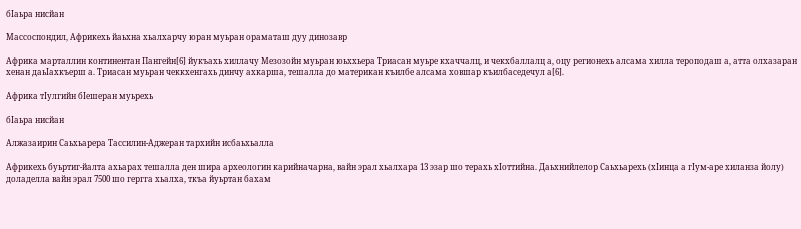бӀаьра нисйан

Массоспондил, Африкехь йаьхна хьалхарчу юран муьран ораматаш дуу динозавр

Африка марталлин континентан Пангейн[6] йукъахь хиллачу Мезозойн муьран юьххьера Триасан муьре кхаччалц, и чекхбаллалц а, оцу регионехь алсама хилла тероподаш а, атта олхазаран хенан даьӀахкъерш а. Триасан муьран чеккхенгахь динчу ахкарша, тешалла до материкан къилбе алсама ховшар къилбаседечул а[6].

Африка тӀулгийн бӀешеран муьрехь

бӀаьра нисйан

Алжазаирин Саьхьарера Тассилин-Аджеран тархийн исбаьхьалла

Африкехь буьртиг-йалта ахьарах тешалла ден шира археологин карийначарна, вайн эрал хьалхара 13 эзар шо терахь хӀоттийна. Даьхнийлелор Саьхьарехь (хӀинца а гӀум-аре хиланза йолу) доладелла вайн эрал 7500 шо гергга хьалха, ткъа йуьртан бахам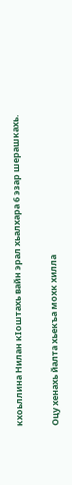кхоьллина Нилан кӀоштахь вайн эрал хьалхара 6 эзар шерашкахь.

Оцу хенахь йалта хьекъа мохк хилла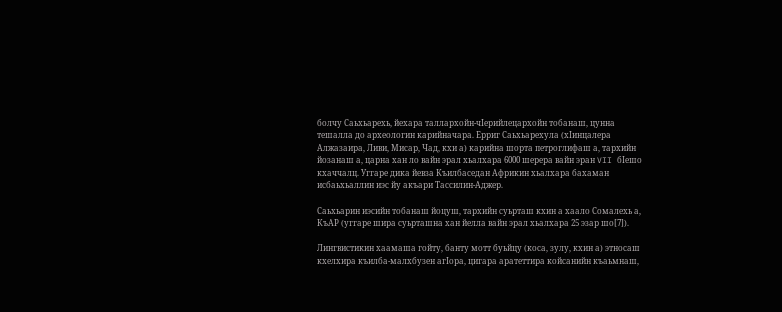болчу Саьхьарехь, йехара таллархойн-чӀерийлецархойн тобанаш, цунна тешалла до археологин карийначара. Ерриг Саьхьарехула (хӀинцалера Алжазаира, Ливи, Мисар, Чад, кхи а) карийна шорта петроглифаш а, тархийн йозанаш а, царна хан ло вайн эрал хьалхара 6000 шерера вайн эран VII бӀешо кхаччалц. Уггаре дика йевза Къилбаседан Африкин хьалхара бахаман исбаьхьаллин иэс йу акъари Тассилин-Аджер.

Саьхьарин иэсийн тобанаш йоцуш, тархийн суьрташ кхин а хаало Сомалехь а, КъАР (уггаре шира суьрташна хан йелла вайн эрал хьалхара 25 эзар шо[7]).

Лингвистикин хаамаша гойту, банту мотт буьйцу (коса, зулу, кхин а) этносаш кхелхира къилба-малхбузен агӀора, цигара аратеттира койсанийн къаьмнаш,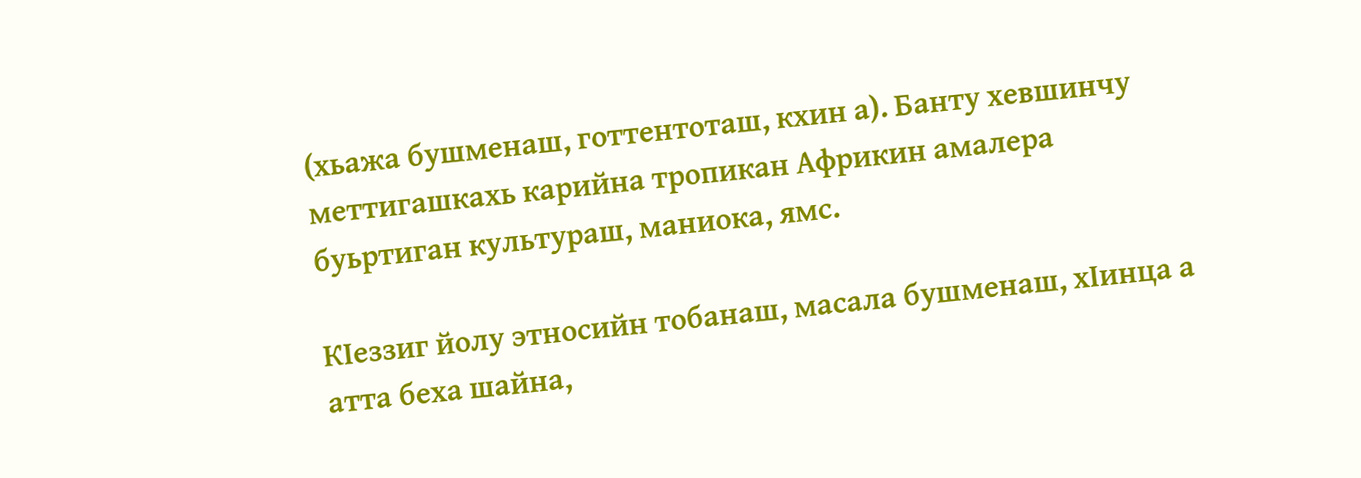(хьажа бушменаш, готтентоташ, кхин а). Банту хевшинчу меттигашкахь карийна тропикан Африкин амалера буьртиган культураш, маниока, ямс.

КӀеззиг йолу этносийн тобанаш, масала бушменаш, хӀинца а атта беха шайна,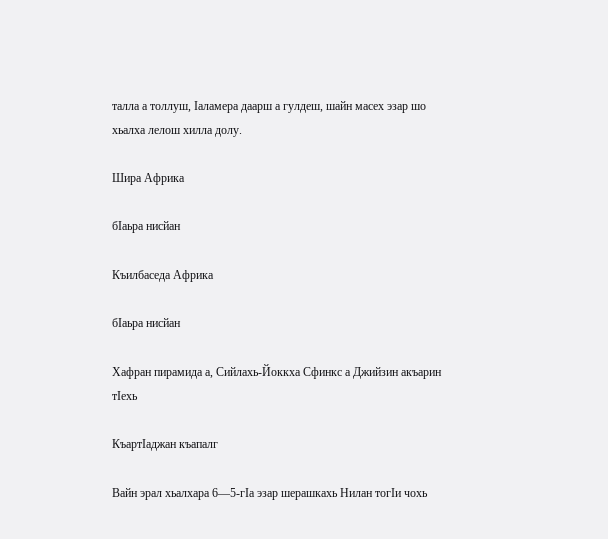талла а толлуш, Ӏаламера даарш а гулдеш, шайн масех эзар шо хьалха лелош хилла долу.

Шира Африка

бӀаьра нисйан

Къилбаседа Африка

бӀаьра нисйан

Хафран пирамида а, Сийлахь-Йоккха Сфинкс а Джийзин акъарин тӀехь

КъартӀаджан къапалг

Вайн эрал хьалхара 6—5-гӀа эзар шерашкахь Нилан тогӀи чохь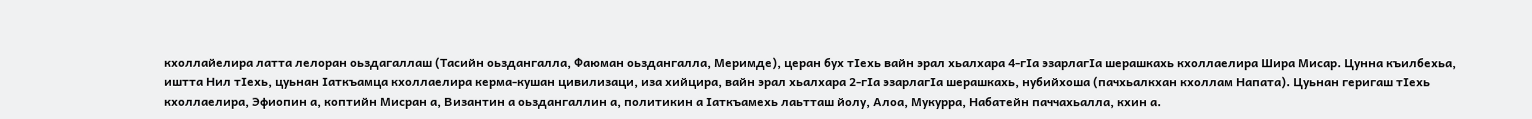кхоллайелира латта лелоран оьздагаллаш (Тасийн оьздангалла, Фаюман оьздангалла, Меримде), церан бух тӀехь вайн эрал хьалхара 4-гӀа эзарлагӀа шерашкахь кхоллаелира Шира Мисар. Цунна къилбехьа, иштта Нил тӀехь, цуьнан Ӏаткъамца кхоллаелира керма-кушан цивилизаци, иза хийцира, вайн эрал хьалхара 2-гӀа эзарлагӀа шерашкахь, нубийхоша (пачхьалкхан кхоллам Напата). Цуьнан геригаш тӀехь кхоллаелира, Эфиопин а, коптийн Мисран а, Византин а оьздангаллин а, политикин а Ӏаткъамехь лаьтташ йолу, Алоа, Мукурра, Набатейн паччахьалла, кхин а.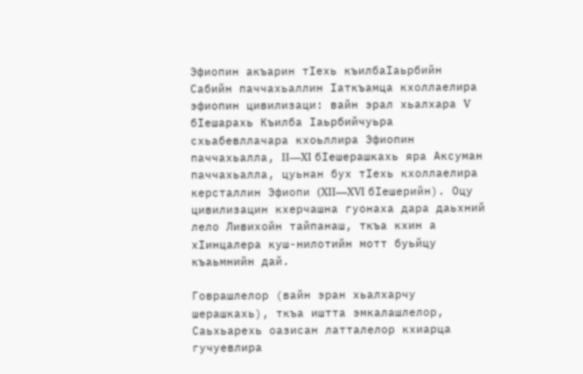Эфиопин акъарин тӀехь къилбаӀаьрбийн Сабийн паччахьаллин Ӏаткъамца кхоллаелира эфиопин цивилизаци: вайн эрал хьалхара V бӀешарахь Къилба Ӏаьрбийчуьра схьабевллачара кхоьллира Эфиопин паччахьалла, II—XI бӀешерашкахь яра Аксуман паччахьалла, цуьнан бух тӀехь кхоллаелира керсталлин Эфиопи (XII—XVI бӀешерийн). Оцу цивилизацин кхерчашна гуонаха дара даьхний лело Ливихойн тайпанаш, ткъа кхин а хӀинцалера куш-нилотийн мотт буьйцу къаьмнийн дай.

Говрашлелор (вайн эран хьалхарчу шерашкахь), ткъа иштта эмкалашлелор, Саьхьарехь оазисан латталелор кхиарца гучуевлира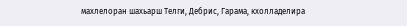махлелоран шахьарш Телги, Дебрис, Гарама, кхолладелира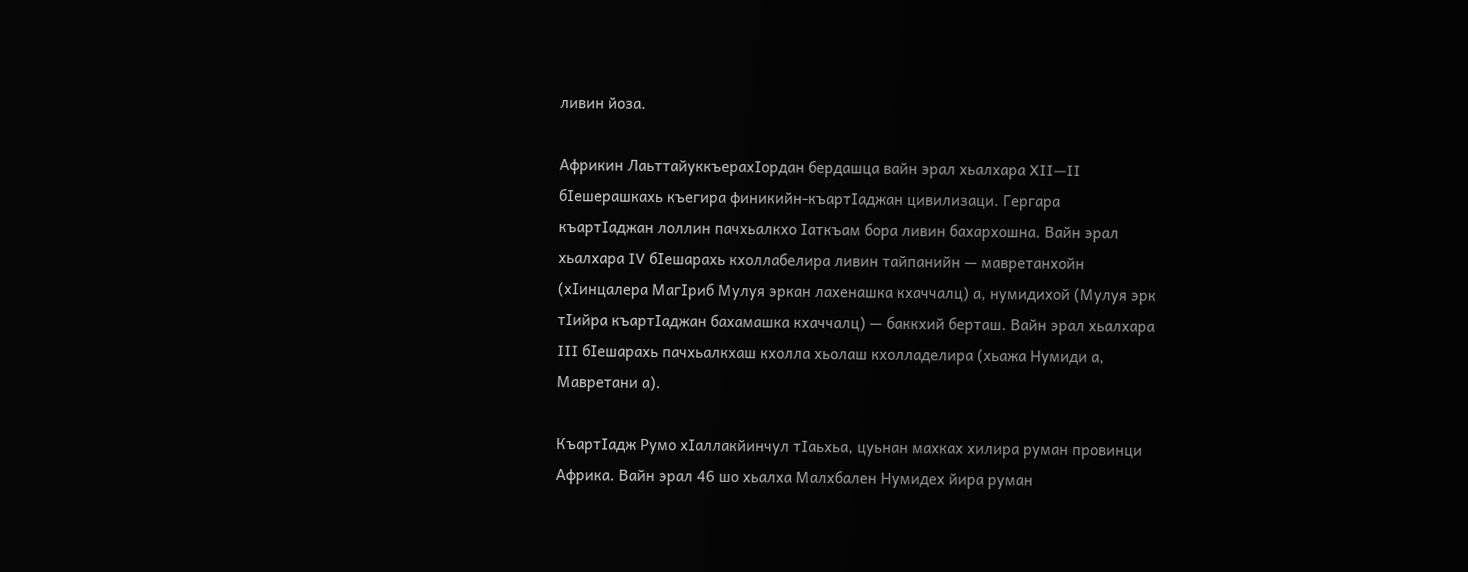ливин йоза.

Африкин ЛаьттайуккъерахӀордан бердашца вайн эрал хьалхара XII—II бӀешерашкахь къегира финикийн-къартӀаджан цивилизаци. Гергара къартӀаджан лоллин пачхьалкхо Ӏаткъам бора ливин бахархошна. Вайн эрал хьалхара IV бӀешарахь кхоллабелира ливин тайпанийн — мавретанхойн (хӀинцалера МагӀриб Мулуя эркан лахенашка кхаччалц) а, нумидихой (Мулуя эрк тӀийра къартӀаджан бахамашка кхаччалц) — баккхий берташ. Вайн эрал хьалхара III бӀешарахь пачхьалкхаш кхолла хьолаш кхолладелира (хьажа Нумиди а, Мавретани а).

КъартӀадж Румо хӀаллакйинчул тӀаьхьа, цуьнан махках хилира руман провинци Африка. Вайн эрал 46 шо хьалха Малхбален Нумидех йира руман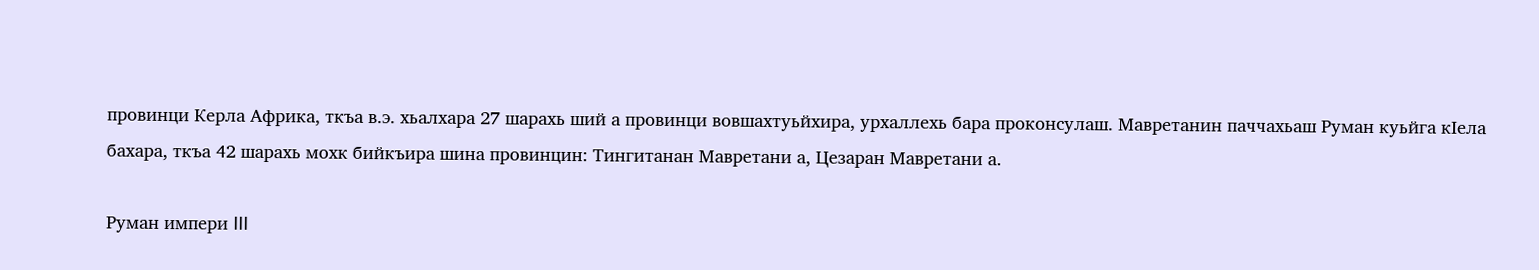провинци Керла Африка, ткъа в.э. хьалхара 27 шарахь ший а провинци вовшахтуьйхира, урхаллехь бара проконсулаш. Мавретанин паччахьаш Руман куьйга кӀела бахара, ткъа 42 шарахь мохк бийкъира шина провинцин: Тингитанан Мавретани а, Цезаран Мавретани а.

Руман импери III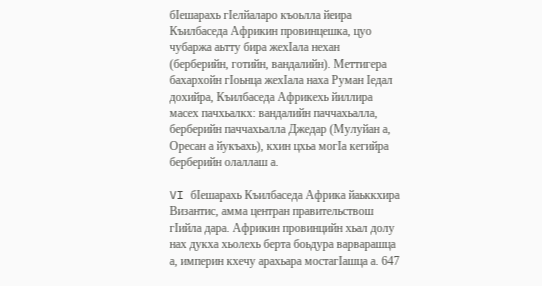бӀешарахь гӀелйаларо къоьлла йеира Къилбаседа Африкин провинцешка, цуо чубаржа аьтту бира жехӀала нехан (берберийн, готийн, вандалийн). Меттигера бахархойн гӀоьнца жехӀала наха Руман Ӏедал дохийра, Къилбаседа Африкехь йиллира масех пачхьалкх: вандалийн паччахьалла, берберийн паччахьалла Джедар (Мулуйан а, Оресан а йукъахь), кхин цхьа могӀа кегийра берберийн олаллаш а.

VI бӀешарахь Къилбаседа Африка йаьккхира Византис, амма центран правительствош гӀийла дара. Африкин провинцийн хьал долу нах дукха хьолехь берта боьдура варварашца а, империн кхечу арахьара мостагӀашца а. 647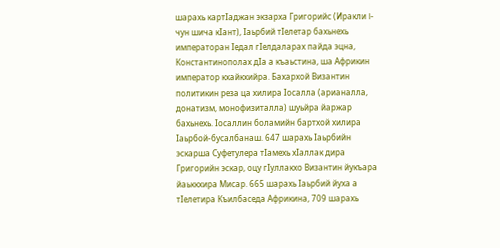шарахь картӀаджан экзарха Григорийс (Иракли I-чун шича кӀант), Ӏаьрбий тӀелетар бахьнехь императоран Ӏедал гӀелдаларах пайда эцна, Константинополах дӀа а къаьстина, ша Африкин император кхайкхийра. Бахархой Византин политикин реза ца хилира Ӏосалла (арианалла, донатизм, монофизиталла) шуьйра йаржар бахьнехь. Ӏосаллин боламийн бартхой хилира Ӏаьрбой-бусалбанаш. 647 шарахь Ӏаьрбийн эскарша Суфетулера тӀамехь хӀаллак дира Григорийн эскар, оцу гӀуллакхо Византин йукъара йаьккхира Мисар. 665 шарахь Ӏаьрбий йуха а тӀелетира Къилбаседа Африкина, 709 шарахь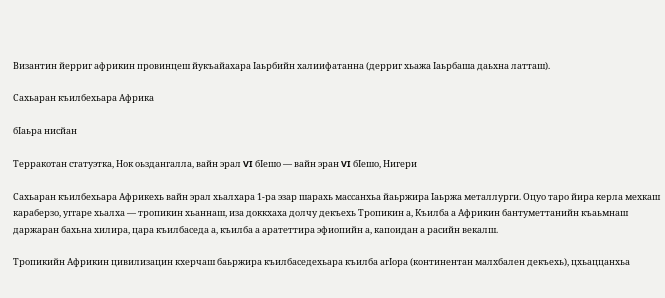Византин йерриг африкин провинцеш йукъайахара Ӏаьрбийн халиифатанна (дерриг хьажа Ӏаьрбаша даьхна латташ).

Сахьаран къилбехьара Африка

бӀаьра нисйан

Терракотан статуэтка, Нок оьздангалла, вайн эрал VI бӀешо — вайн эран VI бӀешо, Нигери

Сахьаран къилбехьара Африкехь вайн эрал хьалхара 1-ра эзар шарахь массанхьа йаьржира Ӏаьржа металлурги. Оцуо таро йира керла мехкаш караберзо, уггаре хьалха — тропикин хьаннаш, иза доккхаха долчу декъехь Тропикин а, Къилба а Африкин бантуметтанийн къаьмнаш даржаран бахьна хилира, цара къилбаседа а, къилба а аратеттира эфиопийн а, капоидан а расийн векалш.

Тропикийн Африкин цивилизацин кхерчаш баьржира къилбаседехьара къилба агӀора (континентан малхбален декъехь), цхьаццанхьа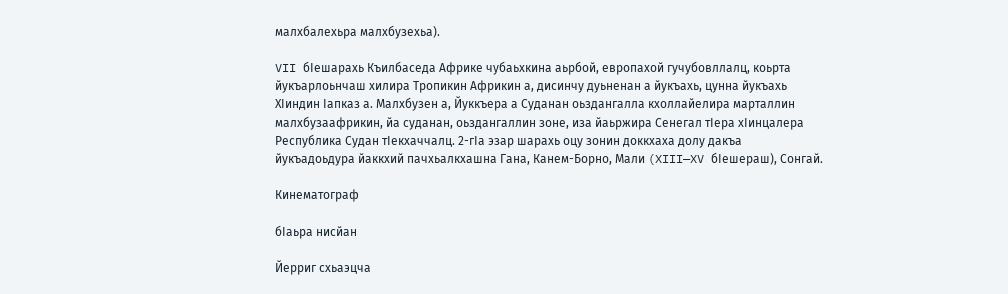малхбалехьра малхбузехьа).

VII бӀешарахь Къилбаседа Африке чубаьхкина аьрбой, европахой гучубовллалц, коьрта йукъарлоьнчаш хилира Тропикин Африкин а, дисинчу дуьненан а йукъахь, цунна йукъахь ХӀиндин Ӏапказ а. Малхбузен а, Йуккъера а Суданан оьздангалла кхоллайелира марталлин малхбузаафрикин, йа суданан, оьздангаллин зоне, иза йаьржира Сенегал тӀера хӀинцалера Республика Судан тӀекхаччалц. 2-гӀа эзар шарахь оцу зонин доккхаха долу дакъа йукъадоьдура йаккхий пачхьалкхашна Гана, Канем-Борно, Мали (XIII—XV бӀешераш), Сонгай.

Кинематограф

бӀаьра нисйан

Йерриг схьаэцча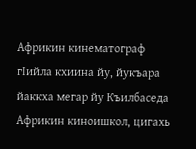Африкин кинематограф гӀийла кхиина йу, йукъара йаккха мегар йу Къилбаседа Африкин киноишкол, цигахь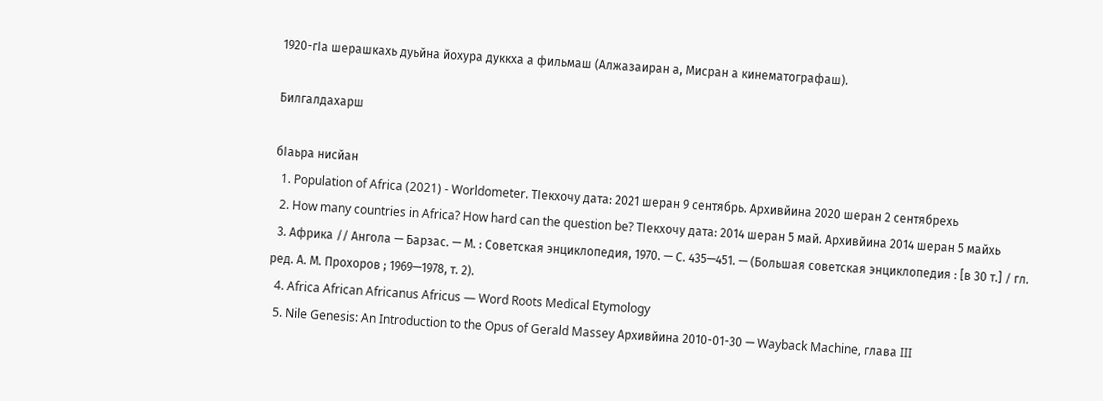1920-гӀа шерашкахь дуьйна йохура дуккха а фильмаш (Алжазаиран а, Мисран а кинематографаш).

Билгалдахарш

бӀаьра нисйан
  1. Population of Africa (2021) - Worldometer. ТӀекхочу дата: 2021 шеран 9 сентябрь. Архивйина 2020 шеран 2 сентябрехь
  2. How many countries in Africa? How hard can the question be? ТӀекхочу дата: 2014 шеран 5 май. Архивйина 2014 шеран 5 майхь
  3. Африка // Ангола — Барзас. — М. : Советская энциклопедия, 1970. — С. 435—451. — (Большая советская энциклопедия : [в 30 т.] / гл. ред. А. М. Прохоров ; 1969—1978, т. 2).
  4. Africa African Africanus Africus — Word Roots Medical Etymology
  5. Nile Genesis: An Introduction to the Opus of Gerald Massey Архивйина 2010-01-30 — Wayback Machine, глава III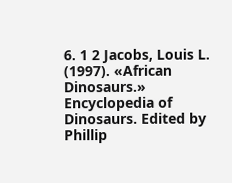6. 1 2 Jacobs, Louis L. (1997). «African Dinosaurs.» Encyclopedia of Dinosaurs. Edited by Phillip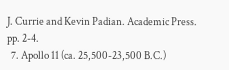J. Currie and Kevin Padian. Academic Press. pp. 2-4.
  7. Apollo 11 (ca. 25,500-23,500 B.C.)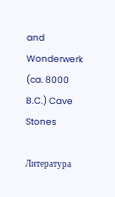and Wonderwerk (ca. 8000 B.C.) Cave Stones

Литература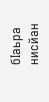бӀаьра нисйан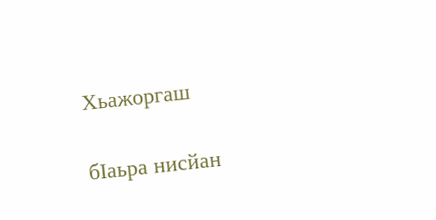Хьажоргаш

бӀаьра нисйан